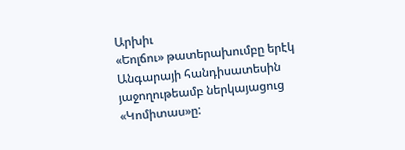Արխիւ
«Եոլճու» թատերախումբը երէկ Անգարայի հանդիսատեսին յաջողութեամբ ներկայացուց «Կոմիտաս»ը: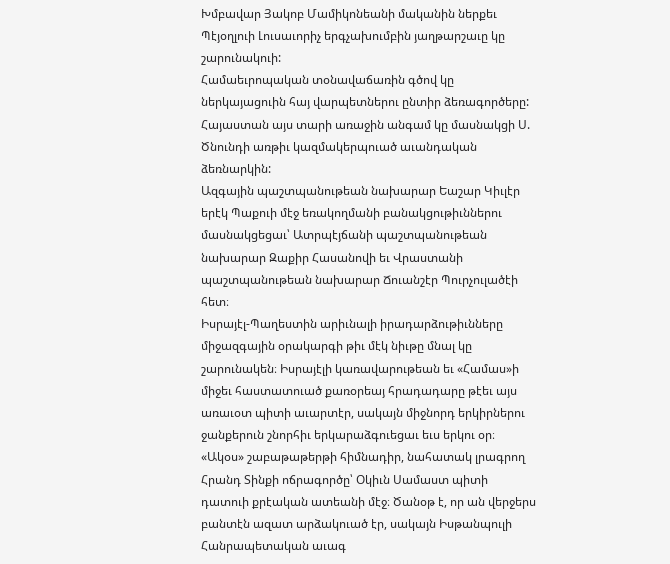Խմբավար Յակոբ Մամիկոնեանի մականին ներքեւ Պէյօղլուի Լուսաւորիչ երգչախումբին յաղթարշաւը կը շարունակուի:
Համաեւրոպական տօնավաճառին գծով կը ներկայացուին հայ վարպետներու ընտիր ձեռագործերը:
Հայաստան այս տարի առաջին անգամ կը մասնակցի Ս. Ծնունդի առթիւ կազմակերպուած աւանդական ձեռնարկին:
Ազգային պաշտպանութեան նախարար Եաշար Կիւլէր երէկ Պաքուի մէջ եռակողմանի բանակցութիւններու մասնակցեցաւ՝ Ատրպէյճանի պաշտպանութեան նախարար Զաքիր Հասանովի եւ Վրաստանի պաշտպանութեան նախարար Ճուանշէր Պուրչուլածէի հետ։
Իսրայէլ-Պաղեստին արիւնալի իրադարձութիւնները միջազգային օրակարգի թիւ մէկ նիւթը մնալ կը շարունակեն։ Իսրայէլի կառավարութեան եւ «Համաս»ի միջեւ հաստատուած քառօրեայ հրադադարը թէեւ այս առաւօտ պիտի աւարտէր, սակայն միջնորդ երկիրներու ջանքերուն շնորհիւ երկարաձգուեցաւ եւս երկու օր։
«Ակօս» շաբաթաթերթի հիմնադիր, նահատակ լրագրող Հրանդ Տինքի ոճրագործը՝ Օկիւն Սամաստ պիտի դատուի քրէական ատեանի մէջ։ Ծանօթ է, որ ան վերջերս բանտէն ազատ արձակուած էր, սակայն Իսթանպուլի Հանրապետական աւագ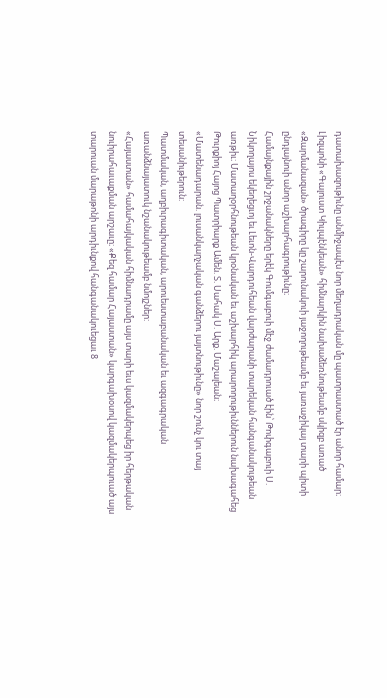դատախազութիւնը անմիջապէս նոր մեղադրական մը պատրաստած էր անոր համար։
Լիզպոնի «Գալուստ Կիւլպէնկեան» հիմնարկին նախաձեռնութեամբ սկիզբ առած «Զարմանազան» ծրագիրը կը շարունակուի յաջողութեամբ եւ յառաջիկայ տարի պիտի ընդլայնուի անոր աշխարհագրութիւնը։
Համայնքային շրջանակները երէկ Գումգաբուի մէջ ժամադրուած էին՝ Թոփգաբուի Ս. Նիկողայոս եկեղեցւոյ եւ Լեւոն-Վարդուհեան վարժարանի տարեկան հանգանակութեան առթիւ։ Մատաղօրհնութեան կրօնական եւ աշխարհիկ արարողութիւններուն նախագահեց Թուրքիոյ Հայոց Պատրիարք Ամեն. Տ. Սահակ Ս. Արք. Մաշալեան։
«Մատենադարան. լուսանկարչական գանձերու յայտնութիւնը» նոր շունչ կու տայ տեսանիւթերուն:
Պատմական, աղբիւրագիտական, արուեստաբանական եւ ազգագրական առանձնայատուկ նշանակութեամբ նմոյշներ:
«Հայաստան» համահայկական հիմնադրամը այս տարի եւս կազմակերպեց իր հերթական նուիրահաւաքման արշաւը։ «Քեզ համար Հայաստան» կարգախօսով կազմակերպուած այս տարուան մարաթոնի արդիւնքով հանգանակուեցաւ 8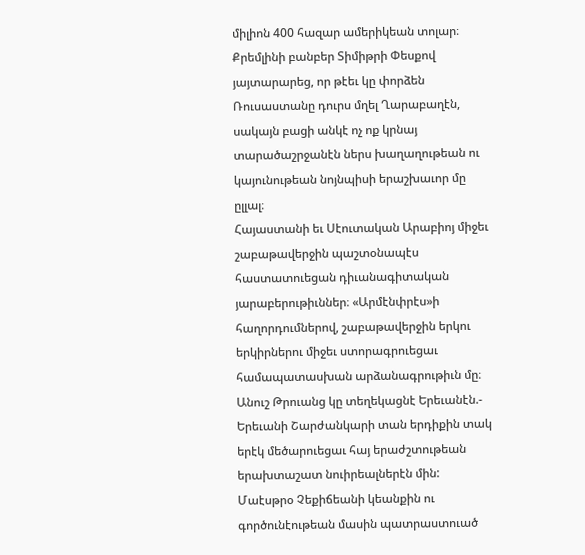միլիոն 400 հազար ամերիկեան տոլար։
Քրեմլինի բանբեր Տիմիթրի Փեսքով յայտարարեց, որ թէեւ կը փորձեն Ռուսաստանը դուրս մղել Ղարաբաղէն, սակայն բացի անկէ ոչ ոք կրնայ տարածաշրջանէն ներս խաղաղութեան ու կայունութեան նոյնպիսի երաշխաւոր մը ըլլալ։
Հայաստանի եւ Սէուտական Արաբիոյ միջեւ շաբաթավերջին պաշտօնապէս հաստատուեցան դիւանագիտական յարաբերութիւններ։ «Արմէնփրէս»ի հաղորդումներով, շաբաթավերջին երկու երկիրներու միջեւ ստորագրուեցաւ համապատասխան արձանագրութիւն մը։
Անուշ Թրուանց կը տեղեկացնէ Երեւանէն.-
Երեւանի Շարժանկարի տան երդիքին տակ երէկ մեծարուեցաւ հայ երաժշտութեան երախտաշատ նուիրեալներէն մին:
Մաէսթրօ Չեքիճեանի կեանքին ու գործունէութեան մասին պատրաստուած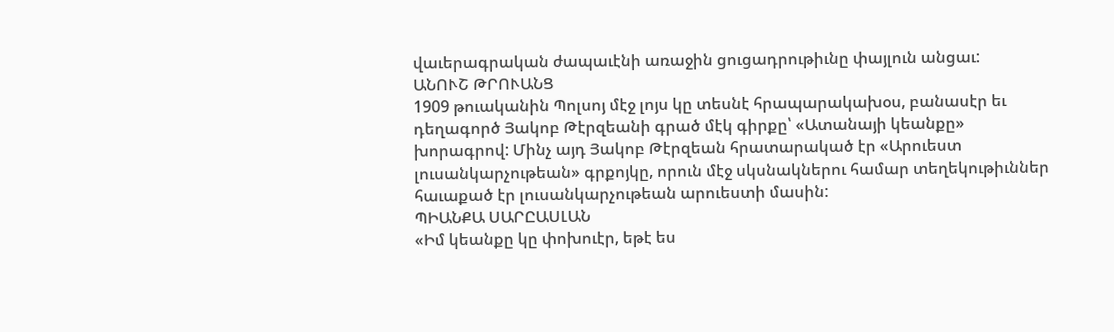վաւերագրական ժապաւէնի առաջին ցուցադրութիւնը փայլուն անցաւ:
ԱՆՈՒՇ ԹՐՈՒԱՆՑ
1909 թուականին Պոլսոյ մէջ լոյս կը տեսնէ հրապարակախօս, բանասէր եւ դեղագործ Յակոբ Թէրզեանի գրած մէկ գիրքը՝ «Ատանայի կեանքը» խորագրով: Մինչ այդ Յակոբ Թէրզեան հրատարակած էր «Արուեստ լուսանկարչութեան» գրքոյկը, որուն մէջ սկսնակներու համար տեղեկութիւններ հաւաքած էր լուսանկարչութեան արուեստի մասին:
ՊԻԱՆՔԱ ՍԱՐԸԱՍԼԱՆ
«Իմ կեանքը կը փոխուէր, եթէ ես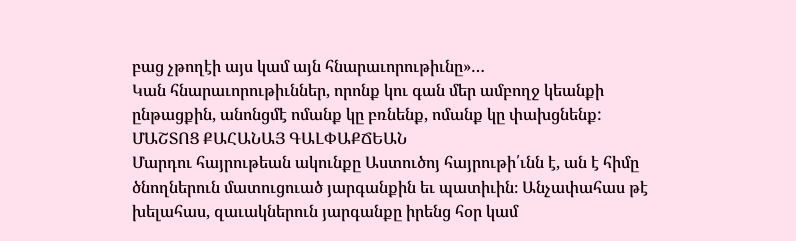բաց չթողէի այս կամ այն հնարաւորութիւնը»…
Կան հնարաւորութիւններ, որոնք կու գան մեր ամբողջ կեանքի ընթացքին, անոնցմէ ոմանք կը բռնենք, ոմանք կը փախցնենք:
ՄԱՇՏՈՑ ՔԱՀԱՆԱՅ ԳԱԼՓԱՔՃԵԱՆ
Մարդու հայրութեան ակունքը Աստուծոյ հայրութի՛ւնն է, ան է հիմը ծնողներուն մատուցուած յարգանքին եւ պատիւին։ Անչափահաս թէ խելահաս, զաւակներուն յարգանքը իրենց հօր կամ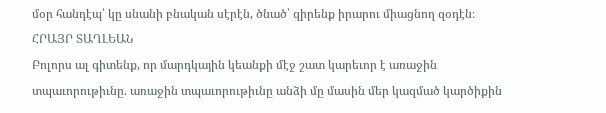մօր հանդէպ՝ կը սնանի բնական սէրէն, ծնած՝ զիրենք իրարու միացնող զօդէն։
ՀՐԱՅՐ ՏԱՂԼԵԱՆ
Բոլորս ալ գիտենք, որ մարդկային կեանքի մէջ շատ կարեւոր է առաջին տպաւորութիւնը. առաջին տպաւորութիւնը անձի մը մասին մեր կազմած կարծիքին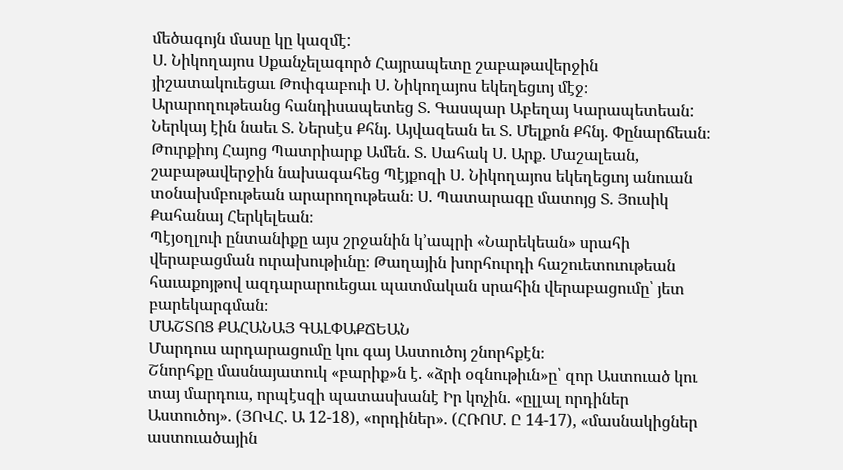մեծագոյն մասը կը կազմէ:
Ս. Նիկողայոս Սքանչելագործ Հայրապետը շաբաթավերջին յիշատակուեցաւ Թոփգաբուի Ս. Նիկողայոս եկեղեցւոյ մէջ։ Արարողութեանց հանդիսապետեց Տ. Գասպար Աբեղայ Կարապետեան: Ներկայ էին նաեւ Տ. Ներսէս Քհնյ. Այվազեան եւ Տ. Մելքոն Քհնյ. Փընարճեան։
Թուրքիոյ Հայոց Պատրիարք Ամեն. Տ. Սահակ Ս. Արք. Մաշալեան, շաբաթավերջին նախագահեց Պէյքոզի Ս. Նիկողայոս եկեղեցւոյ անուան տօնախմբութեան արարողութեան։ Ս. Պատարագը մատոյց Տ. Յուսիկ Քահանայ Հերկելեան։
Պէյօղլուի ընտանիքը այս շրջանին կ՚ապրի «Նարեկեան» սրահի վերաբացման ուրախութիւնը։ Թաղային խորհուրդի հաշուետուութեան հաւաքոյթով ազդարարուեցաւ պատմական սրահին վերաբացումը՝ յետ բարեկարգման։
ՄԱՇՏՈՑ ՔԱՀԱՆԱՅ ԳԱԼՓԱՔՃԵԱՆ
Մարդուս արդարացումը կու գայ Աստուծոյ շնորհքէն։
Շնորհքը մասնայատուկ «բարիք»ն է. «ձրի օգնութիւն»ը՝ զոր Աստուած կու տայ մարդուս, որպէսզի պատասխանէ Իր կոչին. «ըլլալ որդիներ Աստուծոյ». (ՅՈՎՀ. Ա 12-18), «որդիներ». (ՀՌՈՄ. Ը 14-17), «մասնակիցներ աստուածային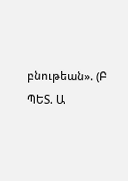բնութեան». (Բ ՊԵՏ. Ա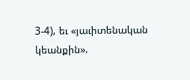3-4), եւ «յաւիտենական կեանքին».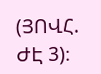(ՅՈՎՀ. ԺԷ 3)։